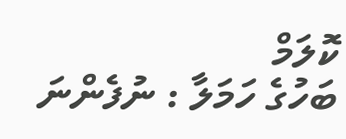ކޮލަމް
ބަހުގެ ހަމަލާ : ނުފެންނަ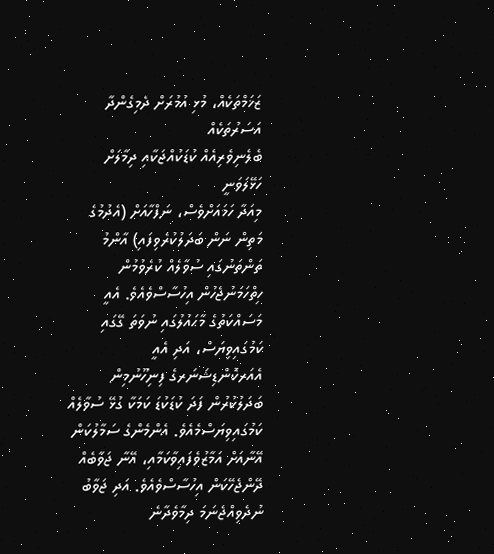ޒަޚަމްތަކެއް، މުޅި އުމުރަށް ދެމިގެންދާ އަސަރުތަކެއް
ބެލެނިވެރިއެއް ކުޑަކުއްޖަކާއި ދިމާލަށް ހަޅޭލަވަނީ
މިއަދާ ހަމައަށްވެސް، ނަފްހާއަށް (އެދުމުގެ މަތިން ނަން ބަދަލުކުރެވިފައި) އާންމު ތަންތަނުގައި ސުވާލެއް ކުރެވުމުން ހިތްހަމަނުޖެހުން އިހުސާސްވެއެވެ. އެއީ މަސައްކަތުގެ މާޙައުލުގައި ނުވަތަ ގޭގައި ކަމުގައިވިޔަސް، އަދި އެއީ އެއަރކޮންޑިޝަނަރގެ ފިނިހޫނުމިން ބަދަލުކުރުން ފަދަ ކުޑަކުޑަ ކަމަކާ ގުޅޭ ސުވާލެއް ކަމުގައިވިޔަސްމެއެވެ. އެންމެންގެ ސަމާލުކަން އޭނާއަށް އަމާޒުވެފައިވާކަމާއި، އޭނާ ޖަވާބެއް ދޭންޖެހޭކަން އިހުސާސްވެއެވެ. އަދި ޖަވާބު ނުދެވިއްޖެނަމަ ދިމާވެދާނެ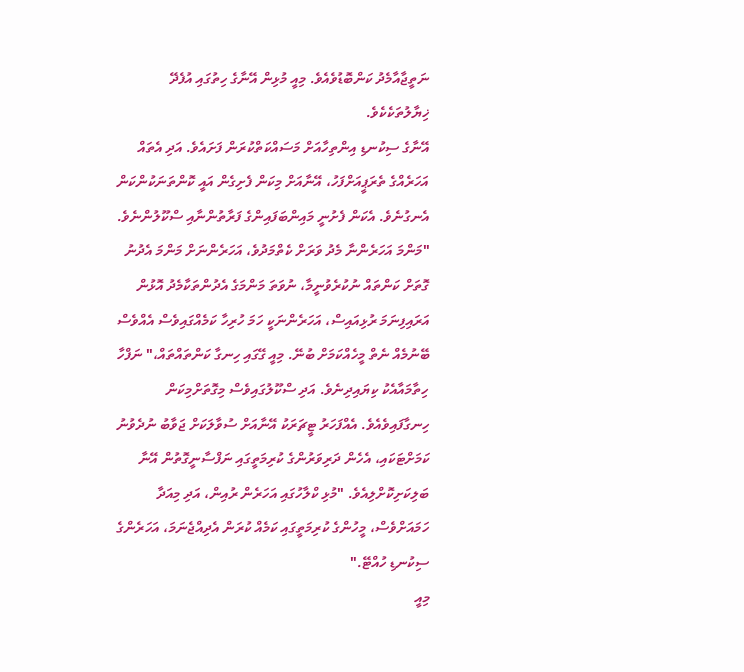ނަތީޖާއާމެދު ކަންބޮޑުވެއެވެ. މިއީ މުޅިން އޭނާގެ ހިތުގައި އުފެދޭ ޚިޔާލުތަކެކެވެ.
އޭނާގެ ސިކުނޑި އިންތިހާއަށް މަސައްކަތްކުރަން ފަށައެވެ. އަދި އެތައް އަހަރެއްގެ ތެރަޕީއަށްފަހު، އޭނާއަށް މިކަން ފެށިގެން އައީ ކޮންތަނަކުންކަން އެނގުނެވެ. އެކަން ފެށުނީ މައިންބަފައިންގެ ފަރާތުންނާއި ސްކޫލުންނެވެ. "މަންމަ އަހަރެންނާ މެދު ވަރަށް ކެތްމަދުވެ، އަހަރެންނަށް މަންމަ އެދުނު ގޮތަށް ކަންތައް ނުކުރެވުނީމާ، ނުވަތަ މަންމަގެ އެދުންތަކާމެދު އޮޅުން އަރައިފިނަމަ ރުޅިއައިސް، އަހަރެންނަކީ ހަމަ ހުރިހާ ކަމެއްގައިވެސް އެއްވެސް ބޭނުމެއް ނެތް މީހެއްކަމަށް ބުނޭ. މިއީ ގޭގައި ހިނގާ ކަންތައްތައް،" ނަފްހާ ހިތާމައާއެކު ކިޔައިދިނެވެ. އަދި ސްކޫލުގައިވެސް މިގޮތަށްމިކަން ހިނގާފައިވެއެވެ. އެއްފަހަރު ޓީޗަރަކު އޭނާއަށް ސުވާލަކަށް ޖަވާބު ނުދެވުނު ކަމަށްޓަކައި، އެހެން ދަރިވަރުންގެ ކުރިމަތީގައި ނަފްސާނީގޮތުން އޭނާ ބަލިކަށިކޮށްލިއެވެ. "މުޅި ކްލާހުގައި އަހަރެން ރުއިން، އަދި މިއަދާ ހަމައަށްވެސް، މީހުންގެ ކުރިމަތީގައި ކަމެއް ކުރަން އެދިއްޖެނަމަ، އަހަރެންގެ ސިކުނޑި ހުއްޓޭ."
މިއީ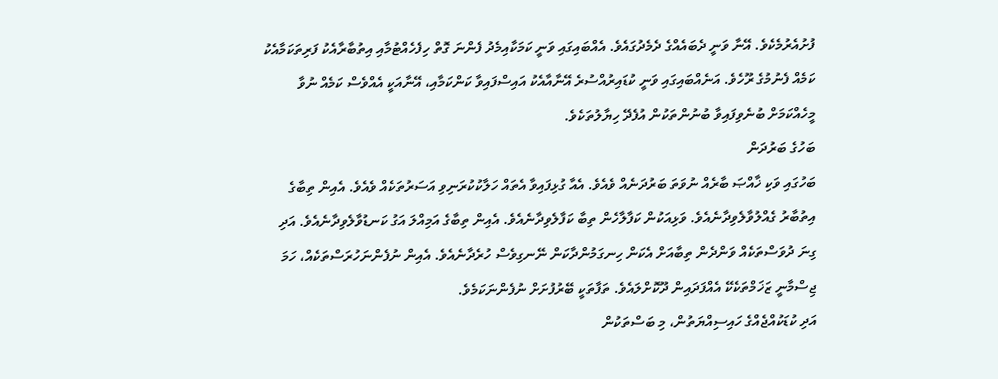ފުށުއެރުމެކެވެ. އޭނާ ވަނީ ދެބައެއްގެ ދެމެދުގައެވެ. އެއްބައިގައި ވަނީ ކަމަކާއިމެދު ފެންނަ ގޮތް ހިފެހެއްޓުމާއި އިތުބާރާއެކު ފަރިތަކަމާއެކު ކަމެއް ފެނުމުގެ ރޫހެވެ. އަނެއްބައިގައި ވަނީ ކުޑައިރުއްސުރެ އޭނާއާއެކު އައިސްފައިވާ ކަންކަމާއި، އޭނާއަކީ އެއްވެސް ކަމެއް ނުވާ މީހެއްކަމަށް ބުނެވިފައިވާ ބުނުންތަކުން އުފެދޭ ހިޔާލުތަކެވެ.
ބަހުގެ ބަރުދަން
ބަހުގައި ވަކި ޚާއްޞަ ބާރެއް ނުވަތަ ބަރުދަނެއް ވެއެވެ. އެއާ ގުޅިފައިވާ އެތައް ހަލާކުކުރަނިވި އަސަރުތަކެއް ވެއެވެ. އެއިން ތިބާގެ އިތުބާރު ގެއްލުވާލެވިދާނެއެވެ. ވަޅިއަކުން ކަފާލާހެން ތިބާ ކަފާލެވިދާނެއެވެ. އެއިން ތިބާގެ އަމިއްލަ އަގު ކަނޑުވާލެވިދާނެއެވެ. އަދި ގިނަ ދުވަސްތަކެއް ވަންދެން ތިބާއަށް އެކަން ހިނގަމުންދާކަން ނޭނގިވެސް ހުރެދާނެއެވެ. އެއިން ނުފެންނަހުރަސްތަކެއް، ހަމަ ޖިސްމާނީ ޒަޚަމްތަކެކޭ އެއްފަދައިން ދޫކޮށްލައެވެ. ތަފާތަކީ ބޭރުފުށަށް ނުފެންނަކަމެވެ.
އަދި ކުޑަކުއްޖެއްގެ ހައިސިއްޔަތުން، މި ބަސްތަކުން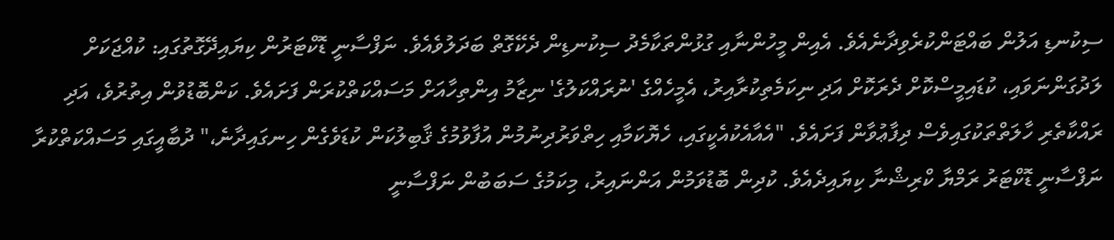ސިކުނޑި އަލުން ބައްޓަންކުރެވިދާނެއެވެ. އެއިން މީހުންނާއި ގުޅުންތަކާމެދު ސިކުނޑިން ދެކޭގޮތް ބަދަލުވެއެވެ. ނަފްސާނީ ޑޮކްޓަރުން ކިޔައިދޭގޮތުގައި: ކުއްޖަކަށް ލަދުގަންނަވައި، ކުޑައިމީސްކޮށް ދެރަކޮށް އަދި ނިކަމެތިކުރާއިރު، އެމީހެއްގެ 'ނުރައްކަލުގެ' ނިޒާމު އިންތިހާއަށް މަސައްކަތްކުރަން ފަށައެވެ. ކަންބޮޑުވުން އިތުރުވެ، އަދި ރައްކާތެރި ހާލަތްތަކުގައިވެސް ދިފާޢުވާން ފަށައެވެ. "އެއާއެކުއެކީގައި، ހެޔޮކަމާއި ހިތްވަރުދިނުމުން އުފާވުމުގެ ޤާބިލުކަން ކުޑަވެގެން ހިނގައިދާނެ،" ދުބާއީގައި މަސައްކަތްކުރާ ނަފްސާނީ ޑޮކްޓަރު ރަމްޔާ ކްރިޝްނާ ކިޔައިދެއެވެ. ކުދިން ބޮޑުވަމުން އަންނައިރު، މިކަމުގެ ސަބަބުން ނަފްސާނީ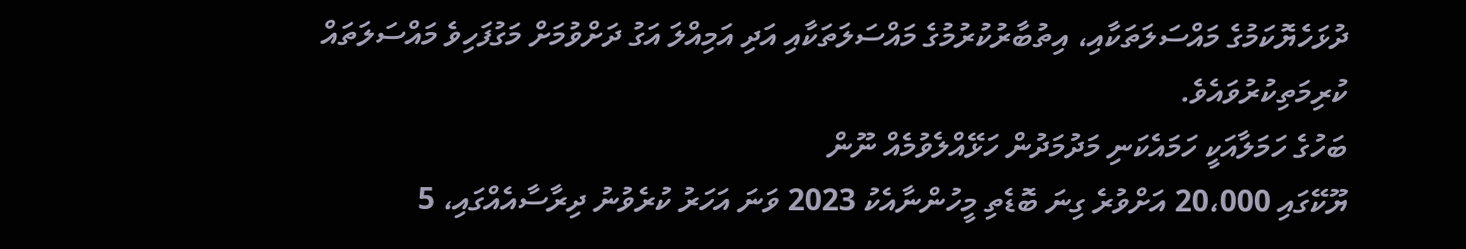ދުޅަހެޔޮކަމުގެ މައްސަލަތަކާއި، އިތުބާރުކުރުމުގެ މައްސަލަތަކާއި އަދި އަމިއްލަ އަގު ދަށްވުމަށް މަގުފަހިވެ މައްސަލަތައް ކުރިމަތިކުރުވައެވެ.
ބަހުގެ ހަމަލާއަކީ ހަމައެކަނި މަދުމަދުން ހަޅޭއްލެވުމެއް ނޫން
ޔޫކޭގައި 20،000 އަށްވުރެ ގިނަ ބޮޑެތި މީހުންނާއެކު 2023 ވަނަ އަހަރު ކުރެވުނު ދިރާސާއެއްގައި، 5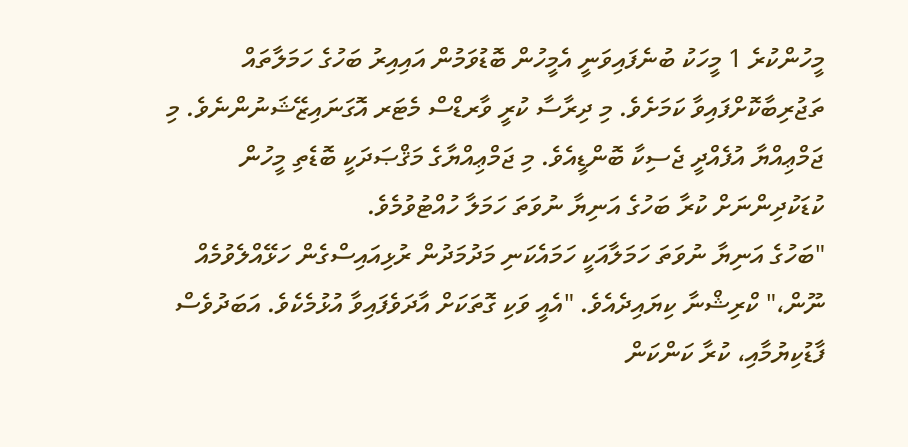މީހުންކުރެ 1 މީހަކު ބުނެފައިވަނީ އެމީހުން ބޮޑުވަމުން އައިއިރު ބަހުގެ ހަމަލާތައް ތަޖުރިބާކޮށްފައިވާ ކަމަށެވެ. މި ދިރާސާ ކުރީ ވާރޑްސް މެޓަރ އޮގަނައިޒޭޝަނުންނެވެ. މި ޖަމްޢިއްޔާ އުފެއްދީ ޖެސިކާ ބޮންޑީއެވެ. މި ޖަމްޢިއްޔާގެ މަޤްޞަދަކީ ބޮޑެތި މީހުން ކުޑަކުދިންނަށް ކުރާ ބަހުގެ އަނިޔާ ނުވަތަ ހަމަލާ ހުއްޓުވުމެވެ.
"ބަހުގެ އަނިޔާ ނުވަތަ ހަމަލާއަކީ ހަމައެކަނި މަދުމަދުން ރުޅިއައިސްގެން ހަޅޭއްލެވުމެއް ނޫން،" ކްރިޝްނާ ކިޔައިދެއެވެ. "އެއީ ވަކި ގޮތަކަށް އާދަވެފައިވާ އުޅުމެކެވެ. އަބަދުވެސް ފާޑުކިޔުމާއި، ކުރާ ކަންކަން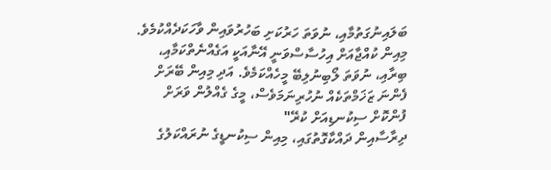ބަލައިނުގަތުމާއި، ނުވަތަ ހަރުކަށި ބަހުރުވައިން ވާހަކަދެއްކުމެވެ. މިއިން ކުއްޖާއަށް އިހުސާސްވަނީ އޭނާއަކީ އަގެއްނެތްކަމާއި، ބިރާއި، ނުވަތަ ލޯބިނުލިބޭ މީހެއްކަމެވެ. އަދި މިއިން ބޭރަށް ފެންނަ ޒަޚަމްތަކެއް ނުހުރިނަމަވެސް، މީގެ ގެއްލުން ވަރަށް ފުންކޮށް ސިކުނޑިއަށް ކުރޭ"
ދިރާސާއިން ދައްކާގޮތުގައި، މިއިން ސިކުނޑީގެ ނުރައްކަލުގެ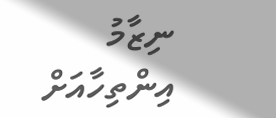ނިޒާމު އިންތިހާއަށް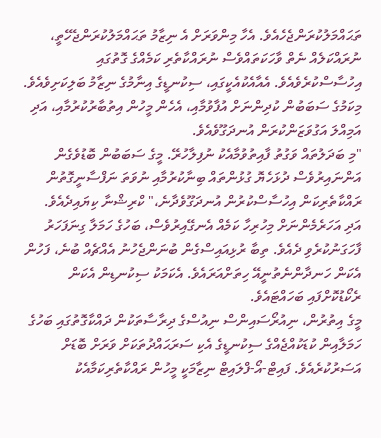ތަޙައްމަލުކުރަންޖެހެއެވެ. އެހާ މިންވަރަށް އެ ނިޒާމު ތަޙައްމަލުކުރަންޖެހޭތީ، ނުރައްކަލެއް ނެތް ވާހަކަތައްވެސް ނުރައްކާތެރި ކަމެއްގެ ގޮތުގައި އިހުސާސްކުރެވެއެވެ. އެއާއެކުއެކީގައި، ސިކުނޑީގެ އިނާމުގެ ނިޒާމު ބަލިކަށިވެއެވެ. މިކަމުގެ ސަބަބުން ކުދިންނަށް އުފާވުމާއި، އެހެން މީހުން އިތުބާރުކުރުމާއި، އަދި އަމިއްލަ އަގުވަޒަންކުރަން އުނދަގޫވެއެވެ.
"މި ބަދަލުތައް ވަގުތު ފާއިތުވުމާއެކު ނުފިލާހުރޭ. މީގެ ސަބަބުން ބޮޑުވެގެން އަންނައިރުވެސް ދުޅަހެޔޮ ގުޅުންތައް ބިނާކުރުމާއި ނުވަތަ ނަފްސާނީގޮތުން ރައްކާތެރިކަން އިހުސާސްކުރުން އުނދަގޫވެދާނެ،" ކްރިޝްނާ ކިޔައިދެއެވެ.
އަދި އަހަރެމެންނަށް މިހުރިހާ ކަމެއް އެނގޭއިރުވެސް، ބަހުގެ ހަމަލާ ގިނަފަހަރު ފާހަގަނުކުރެވި ދެއެވެ. ތިބާ ރުޅިއައިސްގެން ބުނަންޖެހުނު އެއްޗެއް ބުނެ، ފަހުން އެކަން ހަނދާންނެތުނީއޭ ހިތަށްއަރައެވެ. އެކަމަކު ސިކުނޑިން އެކަން ރެކޯޑުކޮށްފައި ބަހައްޓައެވެ.
މީގެ އިތުރުން، ނިއުރޯސައިންސް ނިއުސްގެ ދިރާސާތަކުން ދައްކާގޮތުގައި ބަހުގެ ހަމަލާއިން ކުޑަކުއްޖެއްގެ ސިކުނޑީގެ އެކި ސަރަޙައްދުތަކަށް ވަރަށް ބޮޑަށް އަސަރުކުރެއެވެ. ފައިޓް-އޯ-ފްލައިޓް ނިޒާމަކީ މީހުން ރައްކާތެރިކަމާއެކު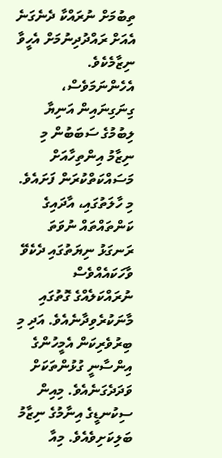ތިބުމަށް ނުރައްކާ ދެނެގަނެ އެއަށް ރައްދުދިނުމަށް އެހީވާ ނިޒާމެކެވެ. އެހެންނަމަވެސް، ގިނަގިނައިން އަނިޔާ ލިބުމުގެ ސަބަބުން މި ނިޒާމު އިންތިހާއަށް މަސައްކަތްކުރަން ފަށައެވެ. މި ހާލަތުގައި، އާދައިގެ ކަންތައްތައް ނުވަތަ ރަނގަޅު ނިޔަތުގައި ދެކެވޭ ވާހަކައެއްވެސް ނުރައްކަލެއްގެ ގޮތުގައި މާނަކުރެވިދާނެއެވެ. އަދި މި ބިރުވެރިކަން އެމީހުންގެ އިންސާނީ ގުޅުންތަކަށް ވަދަދެގަނެއެވެ. މިއިން ސިކުނޑީގެ އިނާމުގެ ނިޒާމު ބަލިކަށިވެއެވެ. މިއާ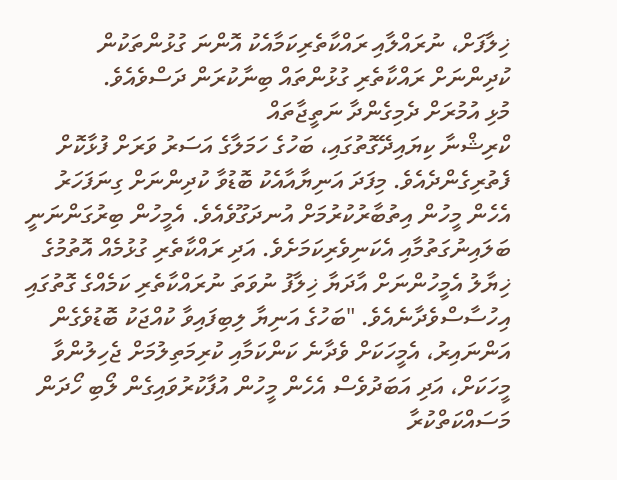ޚިލާފަށް، ނުރައްލާއި ރައްކާތެރިކަމާއެކު އޮންނަ ގުޅުންތަކުން ކުދިންނަށް ރައްކާތެރި ގުޅުންތައް ބިނާކުރަން ދަސްވެއެވެ.
މުޅި އުމުރަށް ދެމިގެންދާ ނަތީޖާތައް
ކްރިޝްނާ ކިޔައިދޭގޮތުގައި، ބަހުގެ ހަމަލާގެ އަސަރު ވަރަށް ފުޅާކޮށް ފެތުރިގެންދެއެވެ. މިފަދަ އަނިޔާއާއެކު ބޮޑުވާ ކުދިންނަށް ގިނަފަހަރު އެހެން މީހުން އިތުބާރުކުރުމަށް އުނދަގޫވެއެވެ. އެމީހުން ބިރުގަންނަނީ ބަލައިނުގަތުމާއި އެކަނިވެރިކަމަށެވެ. އަދި ރައްކާތެރި ގުޅުމެއް އޮތުމުގެ ޚިޔާލު އެމީހުންނަށް އާދަޔާ ޚިލާފު ނުވަތަ ނުރައްކާތެރި ކަމެއްގެ ގޮތުގައި އިހުސާސްވެދާނެއެވެ. "ބަހުގެ އަނިޔާ ލިބިފައިވާ ކުއްޖަކު ބޮޑުވެގެން އަންނައިރު، އެމީހަކަށް ވެދާނެ ކަންކަމާއި ކުރިމަތިލުމަށް ޖެހިލުންވާ މީހަކަށް، އަދި އަބަދުވެސް އެހެން މީހުން އުފާކުރުވައިގެން ލޯބި ހޯދަން މަސައްކަތްކުރާ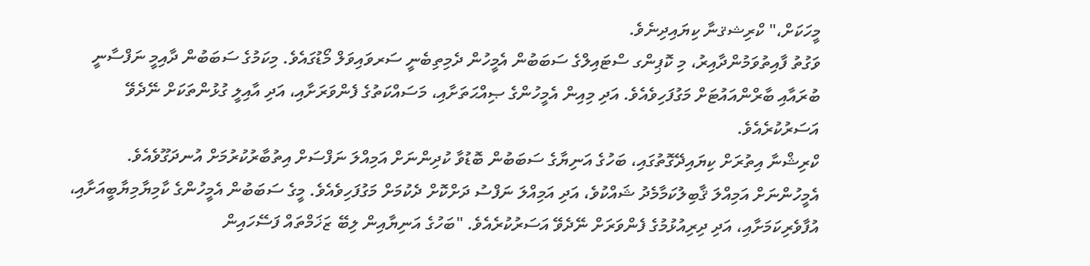މީހަކަށް،" ކްރިޝޤނާ ކިޔައިދިނެވެ.
ވަގުތު ފާއިތުވަމުންދާއިރު، މި ކޮޕިންގ ސްޓައިލްގެ ސަބަބުން އެމީހުން ދެމިތިބެނީ ސަރވައިވަލް މޯޑުގައެވެ. މިކަމުގެ ސަބަބުން ދާއިމީ ނަފްސާނީ ބުރައާއި ބާރްންއައުޓަށް މަގުފަހިވެއެވެ. އަދި މިއިން އެމީހުންގެ ޞިއްޙަތަށާއި، މަސައްކަތުގެ ފެންވަރަށާއި، އަދި އާއިލީ ގުޅުންތަކަށް ނޭދެވޭ އަސަރުކުރެއެވެ.
ކްރިޝްނާ އިތުރަށް ކިޔައިދޭގޮތުގައި، ބަހުގެ އަނިޔާގެ ސަބަބުން ބޮޑުވާ ކުދިންނަށް އަމިއްލަ ނަފްސަށް އިތުބާރުކުރުމަށް އުނދަގޫވެއެވެ. އެމީހުންނަށް އަމިއްލަ ޤާބިލުކަމާމެދު ޝައްކުވެ، އަދި އަމިއްލަ ނަފްސު ދަށްކޮށް ދެކުމަށް މަގުފަހިވެއެވެ. މީގެ ސަބަބުން އެމީހުންގެ ކާމިޔާމިޔާބީއަށާއި، އުފާވެރިކަމަށާއި، އަދި ދިރިއުޅުމުގެ ފެންވަރަށް ނޭދެވޭ އަސަރުކުރެއެވެ. "ބަހުގެ އަނިޔާއިން ލިބޭ ޒަޚަމްތައް ފަސޭހައިން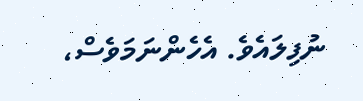ނުފިލައެވެ. އެހެންނަމަވެސް،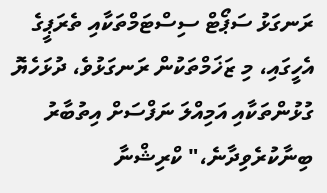ރަނގަޅު ސަޕޯޓް ސިސްޓަމްތަކާއި ތެރަޕީގެ އެހީގައި، މި ޒަޚަމްތަކުން ރަނގަޅުވެ، ދުޅަހެޔޮ ގުޅުންތަކާއި އަމިއްލަ ނަފްސަށް އިތުބާރު ބިނާކުރެވިދާނެ،" ކްރިޝްނާ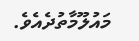މައުލޫމާތުދެއެވެ.